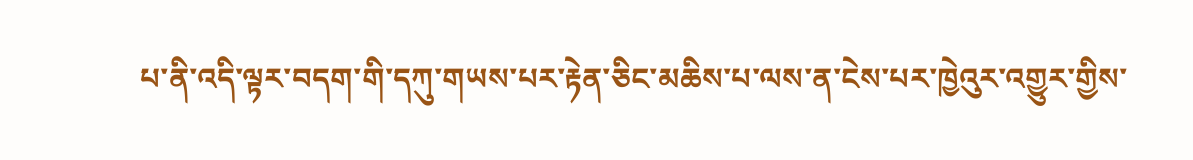པ་ནི་འདི་ལྟར་བདག་གི་དཀུ་གཡས་པར་རྟེན་ཅིང་མཆིས་པ་ལས་ན་ངེས་པར་ཁྱེའུར་འགྱུར་གྱིས་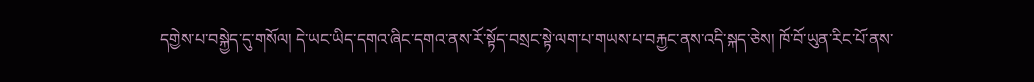དགྱེས་པ་བསྐྱེད་དུ་གསོལ། དེ་ཡང་ཡིད་དགའ་ཞིང་དགའ་ནས་རོ་སྟོད་བསྲང་སྟེ་ལག་པ་གཡས་པ་བརྐྱང་ནས་འདི་སྐད་ཅེས། ཁོ་བོ་ཡུན་རིང་པོ་ནས་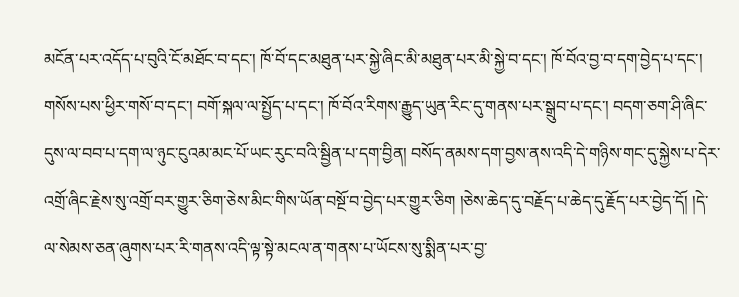མངོན་པར་འདོད་པ་བུའི་ངོ་མཐོང་བ་དང་། ཁོ་བོ་དང་མཐུན་པར་སྐྱེ་ཞིང་མི་མཐུན་པར་མི་སྐྱེ་བ་དང་། ཁོ་བོའ་བྱ་བ་དག་བྱེད་པ་དང་། གསོས་པས་ཕྱིར་གསོ་བ་དང་། བགོ་སྐལ་ལ་སྤྱོད་པ་དང་། ཁོ་བོའ་རིགས་རྒྱུད་ཡུན་རིང་དུ་གནས་པར་སྒྲུབ་པ་དང་། བདག་ཅག་ཤི་ཞིང་དུས་ལ་བབ་པ་དག་ལ་ཉུང་ངུའམ་མང་པོ་ཡང་རུང་བའི་སྦྱིན་པ་དག་བྱིན། བསོད་ནམས་དག་བྱས་ནས་འདི་དེ་གཉིས་གང་དུ་སྐྱེས་པ་དེར་འགྲོ་ཞིང་རྗེས་སུ་འགྲོ་བར་གྱུར་ཅིག་ཅེས་མིང་གིས་ཡོན་བསྔོ་བ་བྱེད་པར་གྱུར་ཅིག །ཅེས་ཆེད་དུ་བརྗོད་པ་ཆེད་དུ་རྗོད་པར་བྱེད་དོ། །དེ་ལ་སེམས་ཅན་ཞུགས་པར་རི་གནས་འདི་ལྟ་སྟེ་མངལ་ན་གནས་པ་ཡོངས་སུ་སྨིན་པར་བྱ་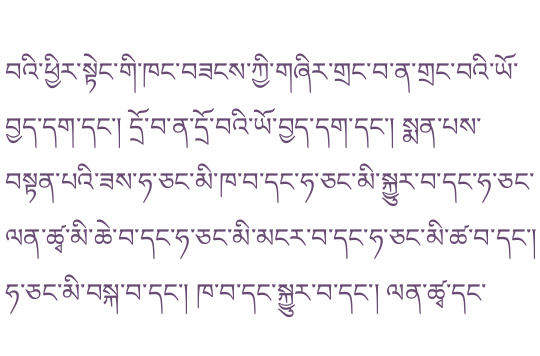བའི་ཕྱིར་སྟེང་གི་ཁང་བཟངས་ཀྱི་གཞིར་གྲང་བ་ན་གྲང་བའི་ཡོ་བྱད་དག་དང་། དྲོ་བ་ན་དྲོ་བའི་ཡོ་བྱད་དག་དང་། སྨན་པས་བསྟན་པའི་ཟས་ཧ་ཅང་མི་ཁ་བ་དང་ཧ་ཅང་མི་སྐྱུར་བ་དང་ཧ་ཅང་ལན་ཚྭ་མི་ཆེ་བ་དང་ཧ་ཅང་མི་མངར་བ་དང་ཧ་ཅང་མི་ཚ་བ་དང་། ཧ་ཅང་མི་བསྐ་བ་དང་། ཁ་བ་དང་སྐྱུར་བ་དང་། ལན་ཚྭ་དང་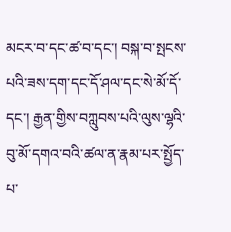མངར་བ་དང་ཚ་བ་དང་། བསྐ་བ་སྤངས་པའི་ཟས་དག་དང་དོ་ཤལ་དང་སེ་མོ་དོ་དང་། རྒྱན་གྱིས་བཀླུབས་པའི་ལུས་ལྷའི་བུ་མོ་དགའ་བའི་ཚལ་ན་རྣམ་པར་སྤྱོད་པ་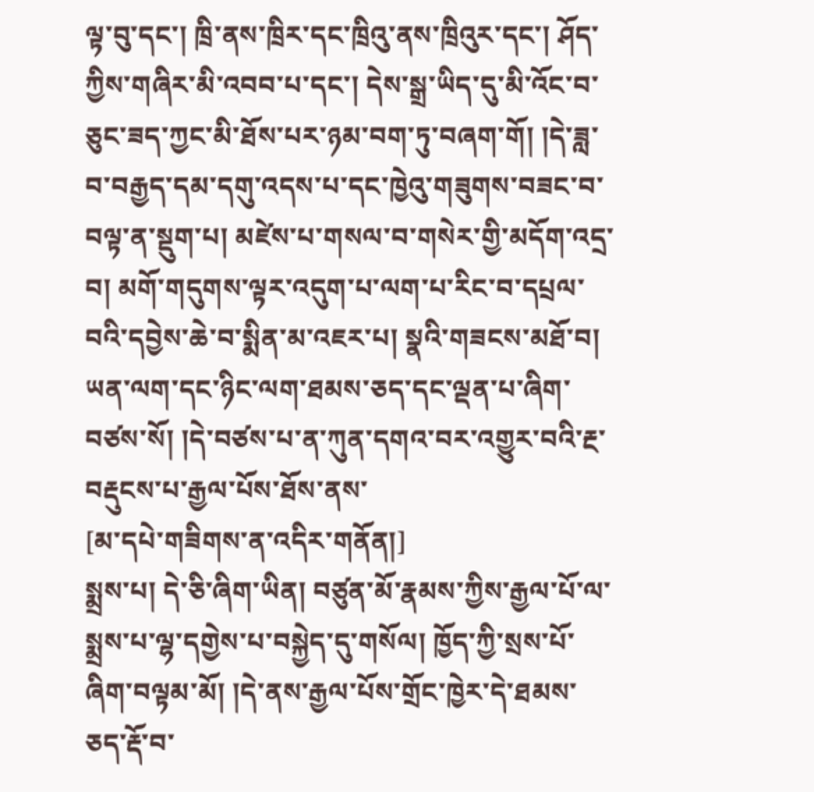ལྟ་བུ་དང་། ཁྲི་ནས་ཁྲིར་དང་ཁྲིའུ་ནས་ཁྲིའུར་དང་། ཤོད་ཀྱིས་གཞིར་མི་འབབ་པ་དང་། དེས་སྒྲ་ཡིད་དུ་མི་འོང་བ་ཅུང་ཟད་ཀྱང་མི་ཐོས་པར་ཉམ་བག་ཏུ་བཞག་གོ། །དེ་ཟླ་བ་བརྒྱད་དམ་དགུ་འདས་པ་དང་ཁྱེའུ་གཟུགས་བཟང་བ་བལྟ་ན་སྡུག་པ། མཛེས་པ་གསལ་བ་གསེར་གྱི་མདོག་འདྲ་བ། མགོ་གདུགས་ལྟར་འདུག་པ་ལག་པ་རིང་བ་དཔྲལ་བའི་དབྱེས་ཆེ་བ་སྨིན་མ་འཇར་པ། སྣའི་གཟངས་མཐོ་བ། ཡན་ལག་དང་ཉིང་ལག་ཐམས་ཅད་དང་ལྡན་པ་ཞིག་བཙས་སོ། །དེ་བཙས་པ་ན་ཀུན་དགའ་བར་འགྱུར་བའི་རྔ་བརྡུངས་པ་རྒྱལ་པོས་ཐོས་ནས་
[མ་དཔེ་གཟིགས་ན་འདིར་གནོན།]
སྨྲས་པ། དེ་ཅི་ཞིག་ཡིན། བཙུན་མོ་རྣམས་ཀྱིས་རྒྱལ་པོ་ལ་སྨྲས་པ་ལྷ་དགྱེས་པ་བསྐྱེད་དུ་གསོལ། ཁྱོད་ཀྱི་སྲས་པོ་ཞིག་བལྟམ་མོ། །དེ་ནས་རྒྱལ་པོས་གྲོང་ཁྱེར་དེ་ཐམས་ཅད་རྡོ་བ་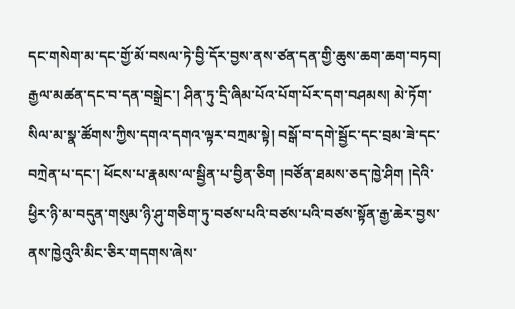དང་གསེག་མ་དང་གྱོ་མོ་བསལ་ཏེ་བྱི་དོར་བྱས་ནས་ཙན་དན་གྱི་ཆུས་ཆག་ཆག་བཏབ། རྒྱལ་མཚན་དང་བ་དན་བསྒྲེང་། ཤིན་ཏུ་དྲི་ཞིམ་པོའ་པོག་པོར་དག་བཤམས། མེ་ཏོག་སིལ་མ་སྣ་ཚོགས་ཀྱིས་དགའ་དགའ་ལྟར་བཀྲམ་སྟེ། བསྒོ་བ་དགེ་སྦྱོང་དང་བྲམ་ཟེ་དང་བཀྲེན་པ་དང་། ཕོངས་པ་རྣམས་ལ་སྦྱིན་པ་བྱིན་ཅིག །བཙོན་ཐམས་ཅད་ཁྱེ་ཤིག །དེའི་ཕྱིར་ཉི་མ་བདུན་གསུམ་ཉི་ཤུ་གཅིག་ཏུ་བཙས་པའི་བཙས་པའི་བཙས་སྟོན་རྒྱ་ཆེར་བྱས་ནས་ཁྱེའུའི་མིང་ཅིར་གདགས་ཞེས་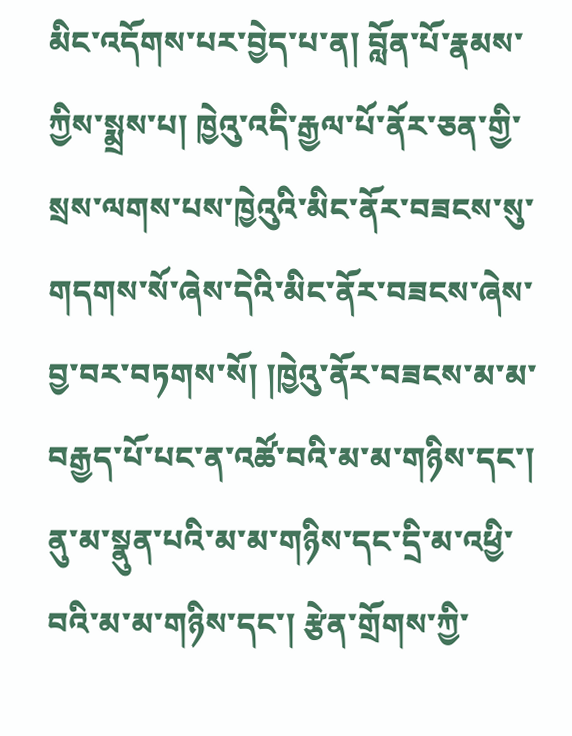མིང་འདོགས་པར་བྱེད་པ་ན། བློན་པོ་རྣམས་ཀྱིས་སྨྲས་པ། ཁྱེའུ་འདི་རྒྱལ་པོ་ནོར་ཅན་གྱི་སྲས་ལགས་པས་ཁྱེའུའི་མིང་ནོར་བཟངས་སུ་གདགས་སོ་ཞེས་དེའི་མིང་ནོར་བཟངས་ཞེས་བྱ་བར་བཏགས་སོ། །ཁྱེའུ་ནོར་བཟངས་མ་མ་བརྒྱད་པོ་པང་ན་འཚོ་བའི་མ་མ་གཉིས་དང་། ནུ་མ་སྣུན་པའི་མ་མ་གཉིས་དང་དྲི་མ་འཕྱི་བའི་མ་མ་གཉིས་དང་། རྩེན་གྲོགས་ཀྱི་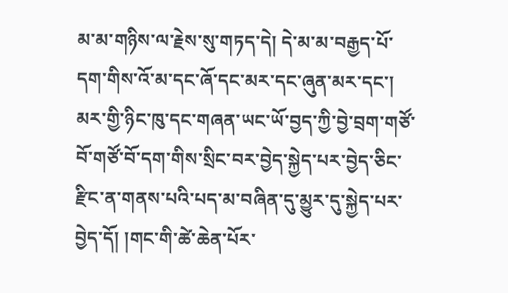མ་མ་གཉིས་ལ་རྗེས་སུ་གཏད་དེ། དེ་མ་མ་བརྒྱད་པོ་དག་གིས་འོ་མ་དང་ཞོ་དང་མར་དང་ཞུན་མར་དང་། མར་གྱི་ཉིང་ཁུ་དང་གཞན་ཡང་ཡོ་བྱད་ཀྱི་བྱེ་བྲག་གཙོ་བོ་གཙོ་བོ་དག་གིས་སྲིང་བར་བྱེད་སྐྱེད་པར་བྱེད་ཅིང་རྫིང་ན་གནས་པའི་པད་མ་བཞིན་དུ་མྱུར་དུ་སྐྱེད་པར་བྱེད་དོ། །གང་གི་ཚེ་ཆེན་པོར་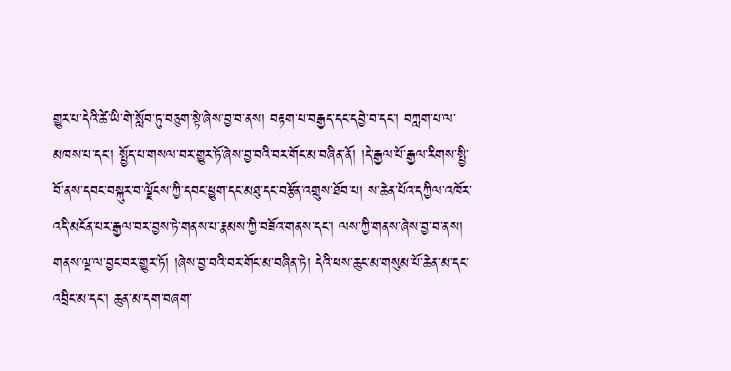གྱུར་པ་དེའི་ཚེ་ཡི་གེ་སློབ་ཏུ་བཅུག་སྟེ་ཞེས་བྱ་བ་ནས། བརྟག་པ་བརྒྱད་དང་དབྱེ་བ་དང་། བཀླག་པ་ལ་མཁས་པ་དང་། སྤྱོད་པ་གསལ་བར་གྱུར་ཏོ་ཞེས་བྱ་བའི་བར་གོང་མ་བཞིན་ནོ། །དེ་རྒྱལ་པོ་རྒྱལ་རིགས་སྤྱི་བོ་ནས་དབང་བསྐུར་བ་ལྗོངས་ཀྱི་དབང་ཕྱུག་དང་མཐུ་དང་བརྩོན་འགྲུས་ཐོབ་པ། ས་ཆེན་པོའ་དཀྱིལ་འཁོར་འདི་མངོན་པར་རྒྱལ་བར་བྱས་ཏེ་གནས་པ་རྣམས་ཀྱི་བཟོའ་གནས་དང་། ལས་ཀྱི་གནས་ཞེས་བྱ་བ་ནས། གནས་ལྔ་ལ་བྱང་བར་གྱུར་ཏོ། །ཞེས་བྱ་བའི་བར་གོང་མ་བཞིན་ཏེ། དེའི་ཕས་ཆུང་མ་གསུམ་པོ་ཆེན་མ་དང་འབྲིང་མ་དང་། ཆུན་མ་དག་བཞག་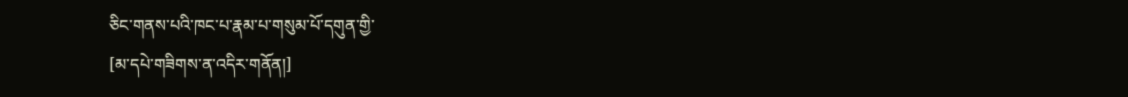ཅིང་གནས་པའི་ཁང་པ་རྣམ་པ་གསུམ་པོ་དགུན་གྱི་
[མ་དཔེ་གཟིགས་ན་འདིར་གནོན།]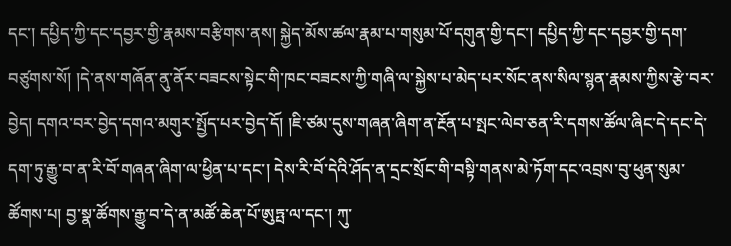དང་། དཔྱིད་ཀྱི་དང་དབྱར་གྱི་རྣམས་བརྩིགས་ནས། སྐྱེད་མོས་ཚལ་རྣམ་པ་གསུམ་པོ་དགུན་གྱི་དང་། དཔྱིད་ཀྱི་དང་དབྱར་གྱི་དག་བཙུགས་སོ། །དེ་ནས་གཞོན་ནུ་ནོར་བཟངས་སྟེང་གི་ཁང་བཟངས་ཀྱི་གཞི་ལ་སྐྱེས་པ་མེད་པར་སོང་ནས་སིལ་སྙན་རྣམས་ཀྱིས་རྩེ་བར་བྱེད། དགའ་བར་བྱེད་དགའ་མགུར་སྤྱོད་པར་བྱེད་དོ། །ཇི་ཙམ་དུས་གཞན་ཞིག་ན་རྔོན་པ་སྤང་ལེབ་ཅན་རི་དགས་ཚོལ་ཞིང་དེ་དང་དེ་དག་ཏུ་རྒྱུ་བ་ན་རི་བོ་གཞན་ཞིག་ལ་ཕྱིན་པ་དང་། དེས་རི་བོ་དེའི་ཤོད་ན་དྲང་སྲོང་གི་བསྟི་གནས་མེ་ཏོག་དང་འབྲས་བུ་ཕུན་སུམ་ཚོགས་པ། བྱ་སྣ་ཚོགས་རྒྱུ་བ་དེ་ན་མཚོ་ཆེན་པོ་ཨུཏྤ་ལ་དང་། ཀུ་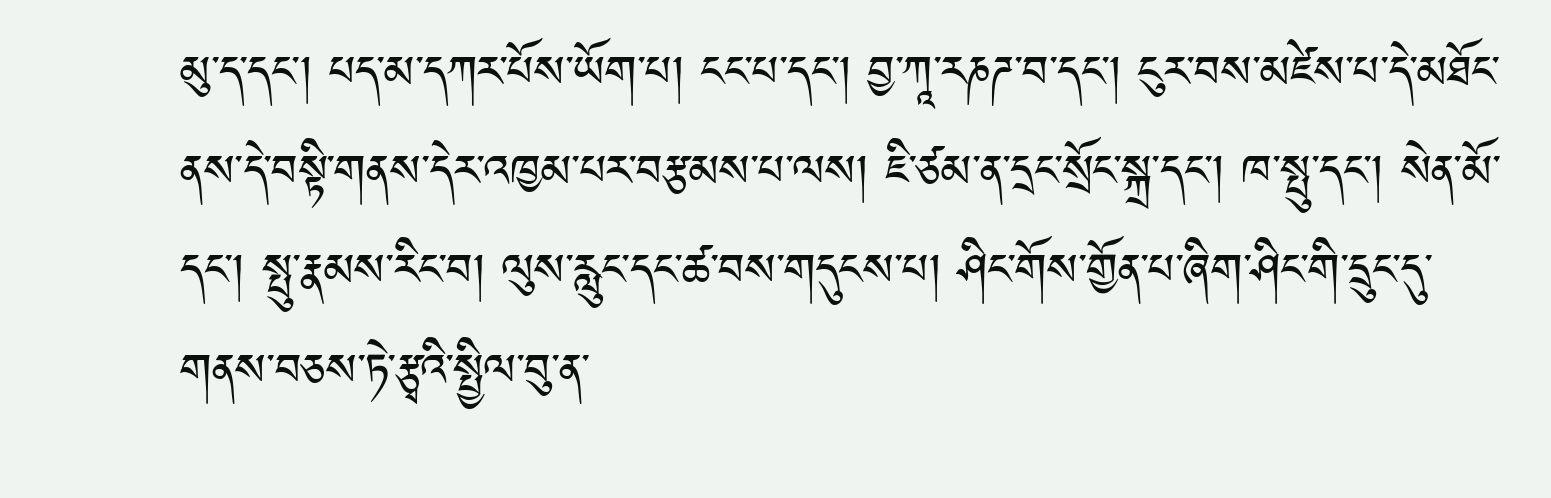མུ་ད་དང་། པད་མ་དཀར་པོས་ཡོག་པ། ངང་པ་དང་། བྱ་ཀཱ་རཎཌ་བ་དང་། ངུར་བས་མཛེས་པ་དེ་མཐོང་ནས་དེ་བསྟི་གནས་དེར་འཁྱམ་པར་བརྩམས་པ་ལས། ཇི་ཙམ་ན་དྲང་སྲོང་སྐྲ་དང་། ཁ་སྤུ་དང་། སེན་མོ་དང་། སྤུ་རྣམས་རིང་བ། ལུས་རླུང་དང་ཚ་བས་གདུངས་པ། ཤིང་གོས་གྱོན་པ་ཞིག་ཤིང་གི་དྲུང་དུ་གནས་བཅས་ཏེ་རྩྭའི་སྤྱིལ་བུ་ན་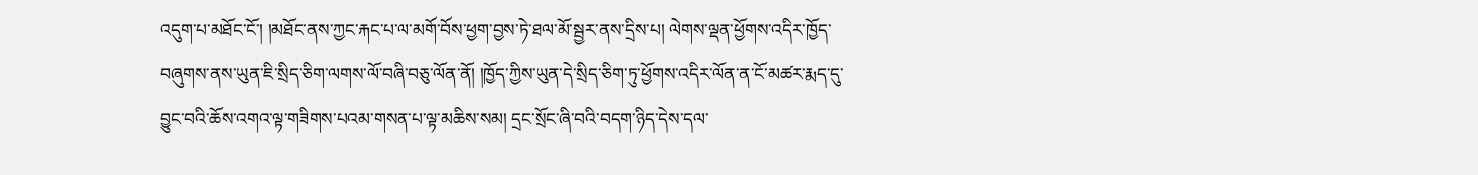འདུག་པ་མཐོང་ངོ་། །མཐོང་ནས་ཀྱང་རྐང་པ་ལ་མགོ་བོས་ཕྱག་བྱས་ཏེ་ཐལ་མོ་སྦྱར་ནས་དྲིས་པ། ལེགས་ལྡན་ཕྱོགས་འདིར་ཁྱོད་བཞུགས་ནས་ཡུན་ཇི་སྲིད་ཅིག་ལགས་ལོ་བཞི་བཅུ་ལོན་ནོ། །ཁྱོད་ཀྱིས་ཡུན་དེ་སྲིད་ཅིག་ཏུ་ཕྱོགས་འདིར་ལོན་ན་ངོ་མཚར་རྨད་དུ་བྱུང་བའི་ཆོས་འགའ་ལྟ་གཟིགས་པའམ་གསན་པ་ལྟ་མཆིས་སམ། དྲང་སྲོང་ཞི་བའི་བདག་ཉིད་དེས་དལ་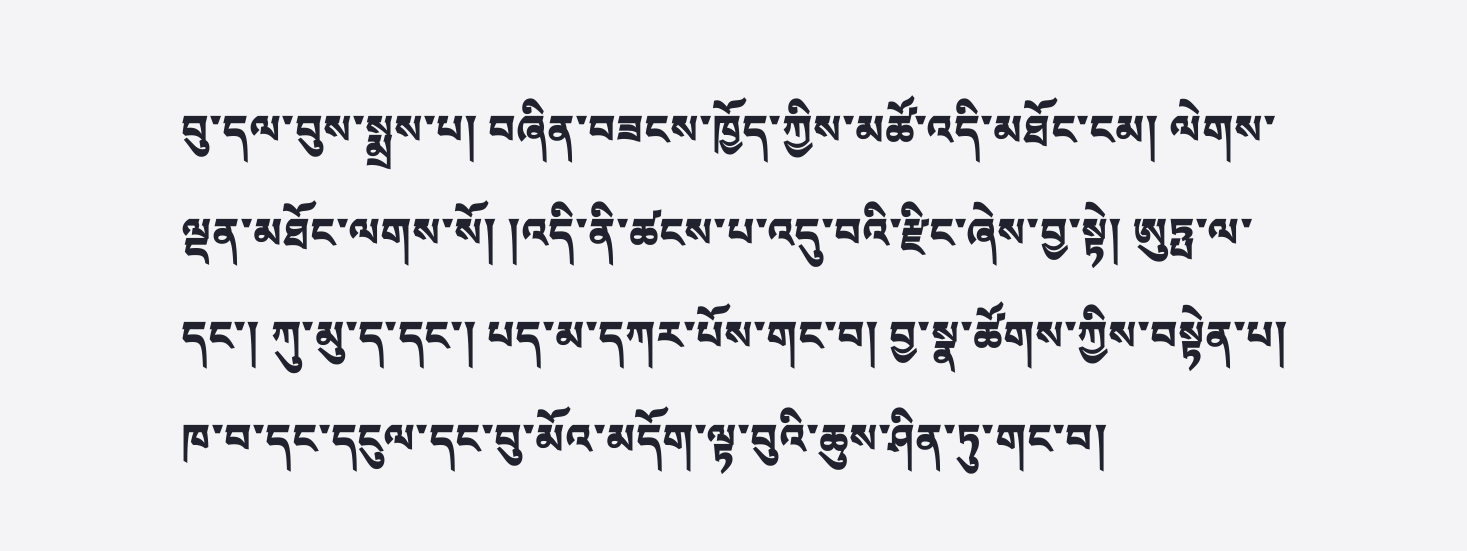བུ་དལ་བུས་སྨྲས་པ། བཞིན་བཟངས་ཁྱོད་ཀྱིས་མཚོ་འདི་མཐོང་ངམ། ལེགས་ལྡན་མཐོང་ལགས་སོ། །འདི་ནི་ཚངས་པ་འདུ་བའི་རྫིང་ཞེས་བྱ་སྟེ། ཨུཏྤ་ལ་དང་། ཀུ་མུ་ད་དང་། པད་མ་དཀར་པོས་གང་བ། བྱ་སྣ་ཚོགས་ཀྱིས་བསྟེན་པ། ཁ་བ་དང་དངུལ་དང་བུ་མོའ་མདོག་ལྟ་བུའི་ཆུས་ཤིན་ཏུ་གང་བ།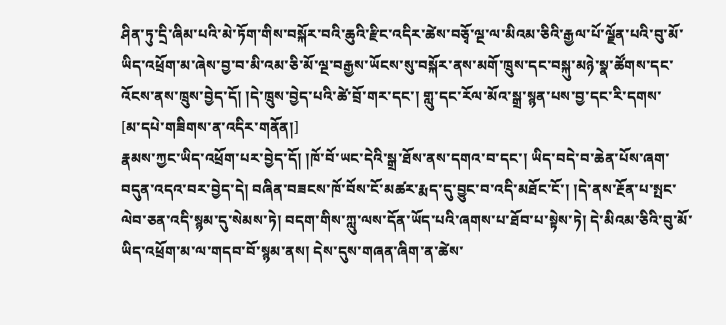ཤིན་ཏུ་དྲི་ཞིམ་པའི་མེ་ཏོག་གིས་བསྐོར་བའི་ཆུའི་རྫིང་འདིར་ཚེས་བཅྭོ་ལྔ་ལ་མིའམ་ཅིའི་རྒྱལ་པོ་ལྗོན་པའི་བུ་མོ་ཡིད་འཕྲོག་མ་ཞེས་བྱ་བ་མི་འམ་ཅི་མོ་ལྔ་བརྒྱས་ཡོངས་སུ་བསྐོར་ནས་མགོ་ཁྲུས་དང་བསྐུ་མཉེ་སྣ་ཚོགས་དང་འོངས་ནས་ཁྲུས་བྱེད་དོ། །དེ་ཁྲུས་བྱེད་པའི་ཚེ་བྲོ་གར་དང་། གླུ་དང་རོལ་མོའ་སྒྲ་སྙན་པས་བྱ་དང་རི་དགས་
[མ་དཔེ་གཟིགས་ན་འདིར་གནོན།]
རྣམས་ཀྱང་ཡིད་འཕྲོག་པར་བྱེད་དོ། །ཁོ་བོ་ཡང་དེའི་སྒྲ་ཐོས་ནས་དགའ་བ་དང་། ཡིད་བདེ་བ་ཆེན་པོས་ཞག་བདུན་འདའ་བར་བྱེད་དེ། བཞིན་བཟངས་ཁོ་བོས་ངོ་མཚར་རྨད་དུ་བྱུང་བ་འདི་མཐོང་ངོ་། །དེ་ནས་རྔོན་པ་སྤང་ལེབ་ཅན་འདི་སྙམ་དུ་སེམས་ཏེ། བདག་གིས་ཀླུ་ལས་དོན་ཡོད་པའི་ཞགས་པ་ཐོབ་པ་སྟེས་ཏེ། དེ་མིའམ་ཅིའི་བུ་མོ་ཡིད་འཕྲོག་མ་ལ་གདབ་བོ་སྙམ་ནས། དེས་དུས་གཞན་ཞིག་ན་ཚེས་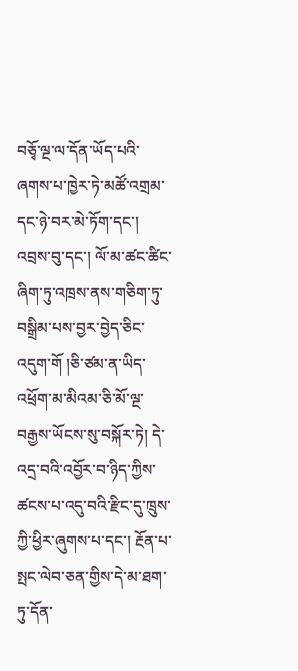བཅྭོ་ལྔ་ལ་དོན་ཡོད་པའི་ཞགས་པ་ཁྱེར་ཏེ་མཚོ་འགྲམ་དང་ཉེ་བར་མེ་ཏོག་དང་། འབྲས་བུ་དང་། ལོ་མ་ཚང་ཚིང་ཞིག་ཏུ་འཁྲས་ནས་གཅིག་ཏུ་བསྒྲིམ་པས་བྱར་བྱེད་ཅིང་འདུག་གོ །ཅི་ཙམ་ན་ཡིད་འཕྲོག་མ་མིའམ་ཅི་མོ་ལྔ་བརྒྱས་ཡོངས་སུ་བསྐོར་ཏེ། དེ་འདྲ་བའི་འབྱོར་བ་ཉིད་ཀྱིས་ཚངས་པ་འདུ་བའི་རྫིང་དུ་ཁྲུས་ཀྱི་ཕྱིར་ཞུགས་པ་དང་། རྔོན་པ་སྤང་ལེབ་ཅན་གྱིས་དེ་མ་ཐག་ཏུ་དོན་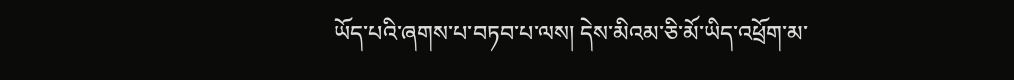ཡོད་པའི་ཞགས་པ་བཏབ་པ་ལས། དེས་མིའམ་ཅི་མོ་ཡིད་འཕྲོག་མ་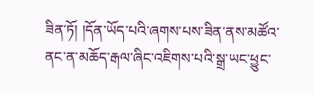ཟིན་ཏོ། །དོན་ཡོད་པའི་ཞགས་པས་ཟིན་ནས་མཚོའ་ནང་ན་མཆོད་རྒལ་ཞིང་འཇིགས་པའི་སྒྲ་ཡང་ཕྱུང་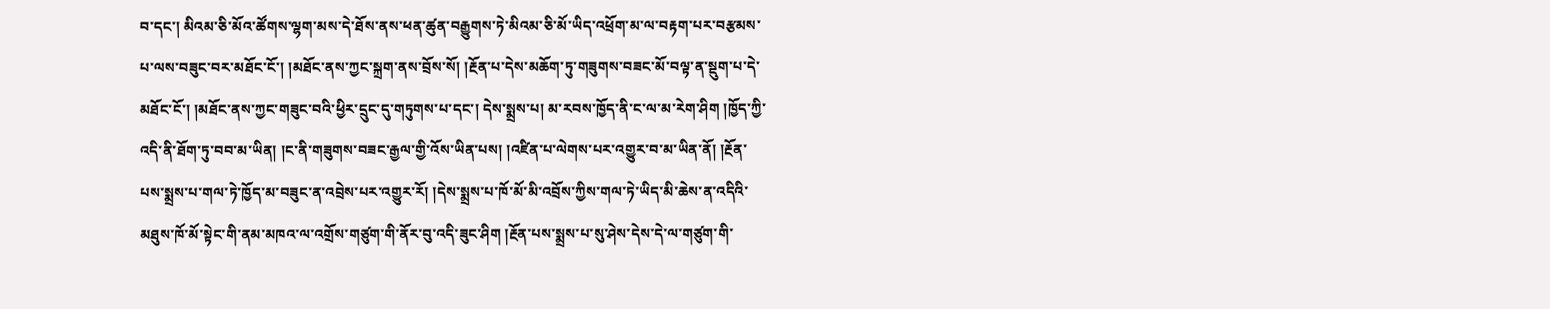བ་དང་། མིའམ་ཅི་མོའ་ཚོགས་ལྷག་མས་དེ་ཐོས་ནས་ཕན་ཚུན་བརྒྱུགས་ཏེ་མིའམ་ཅི་མོ་ཡིད་འཕྲོག་མ་ལ་བརྟག་པར་བརྩམས་པ་ལས་བཟུང་བར་མཐོང་ངོ་། །མཐོང་ནས་ཀྱང་སྐྲག་ནས་བྲོས་སོ། །རྔོན་པ་དེས་མཆོག་ཏུ་གཟུགས་བཟང་མོ་བལྟ་ན་སྡུག་པ་དེ་མཐོང་ངོ་། །མཐོང་ནས་ཀྱང་གཟུང་བའི་ཕྱིར་དྲུང་དུ་གཏུགས་པ་དང་། དེས་སྨྲས་པ། མ་རབས་ཁྱོད་ནི་ང་ལ་མ་རེག་ཤིག །ཁྱོད་ཀྱི་འདི་ནི་ཐོག་ཏུ་བབ་མ་ཡིན། །ང་ནི་གཟུགས་བཟང་རྒྱལ་གྱི་འོས་ཡིན་པས། །འཛིན་པ་ལེགས་པར་འགྱུར་བ་མ་ཡིན་ནོ། །རྔོན་པས་སྨྲས་པ་གལ་ཏེ་ཁྱོད་མ་བཟུང་ན་འབྲེས་པར་འགྱུར་རོ། །དེས་སྨྲས་པ་ཁོ་མོ་མི་འབྲོས་ཀྱིས་གལ་ཏེ་ཡིད་མི་ཆེས་ན་འདིའི་མཐུས་ཁོ་མོ་སྟེང་གི་ནམ་མཁའ་ལ་འགྲོས་གཙུག་གི་ནོར་བུ་འདི་ཟུང་ཤིག །རྔོན་པས་སྨྲས་པ་སུ་ཤེས་དེས་དེ་ལ་གཙུག་གི་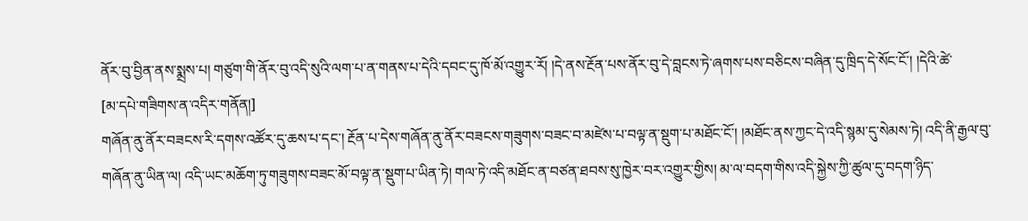ནོར་བུ་བྱིན་ནས་སྨྲས་པ། གཙུག་གི་ནོར་བུ་འདི་སུའི་ལག་པ་ན་གནས་པ་དེའི་དབང་དུ་ཁོ་མོ་འགྱུར་རོ། །དེ་ནས་རྔོན་པས་ནོར་བུ་དེ་བླངས་ཏེ་ཞགས་པས་བཅིངས་བཞིན་དུ་ཁྲིད་དེ་སོང་ངོ་། །དེའི་ཚེ་
[མ་དཔེ་གཟིགས་ན་འདིར་གནོན།]
གཞོན་ནུ་ནོར་བཟངས་རི་དགས་འཚོར་དུ་ཆས་པ་དང་། རྔོན་པ་དེས་གཞོན་ནུ་ནོར་བཟངས་གཟུགས་བཟང་བ་མཛེས་པ་བལྟ་ན་སྡུག་པ་མཐོང་ངོ་། །མཐོང་ནས་ཀྱང་དེ་འདི་སྙམ་དུ་སེམས་ཏེ། འདི་ནི་རྒྱལ་བུ་གཞོན་ནུ་ཡིན་ལ། འདི་ཡང་མཆོག་ཏུ་གཟུགས་བཟང་མོ་བལྟ་ན་སྡུག་པ་ཡིན་ཏེ། གལ་ཏེ་འདི་མཐོང་ན་བཙན་ཐབས་སུ་ཁྱེར་བར་འགྱུར་གྱིས། མ་ལ་བདག་གིས་འདི་སྐྱེས་ཀྱི་ཚུལ་དུ་བདག་ཉིད་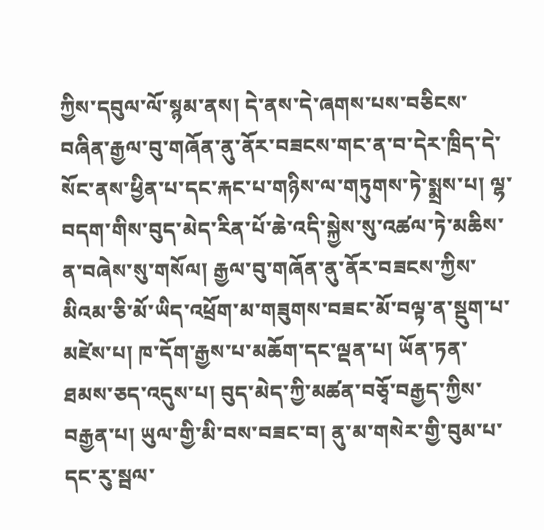ཀྱིས་དབུལ་ལོ་སྙམ་ནས། དེ་ནས་དེ་ཞགས་པས་བཅིངས་བཞིན་རྒྱལ་བུ་གཞོན་ནུ་ནོར་བཟངས་གང་ན་བ་དེར་ཁྲིད་དེ་སོང་ནས་ཕྱིན་པ་དང་རྐང་པ་གཉིས་ལ་གཏུགས་ཏེ་སྨྲས་པ། ལྷ་བདག་གིས་བུད་མེད་རིན་པོ་ཆེ་འདི་སྐྱེས་སུ་འཚལ་ཏེ་མཆིས་ན་བཞེས་སུ་གསོལ། རྒྱལ་བུ་གཞོན་ནུ་ནོར་བཟངས་ཀྱིས་མིའམ་ཅི་མོ་ཡིད་འཕྲོག་མ་གཟུགས་བཟང་མོ་བལྟ་ན་སྡུག་པ་མཛེས་པ། ཁ་དོག་རྒྱས་པ་མཆོག་དང་ལྡན་པ། ཡོན་ཏན་ཐམས་ཅད་འདུས་པ། བུད་མེད་ཀྱི་མཚན་བཅྭོ་བརྒྱད་ཀྱིས་བརྒྱན་པ། ཡུལ་གྱི་མི་བས་བཟང་བ། ནུ་མ་གསེར་གྱི་བུམ་པ་དང་རུ་སྦལ་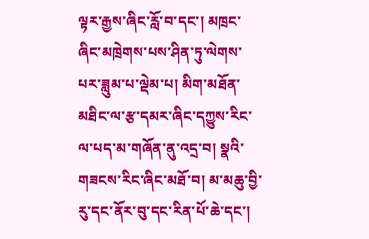ལྟར་རྒྱས་ཞིང་རློ་བ་དང་། མཁྲང་ཞིང་མཁྲེགས་པས་ཤིན་ཏུ་ལེགས་པར་ཟླུམ་པ་ལྡེམ་པ། མིག་མཐོན་མཐིང་ལ་རྩ་དམར་ཞིང་དཀྱུས་རིང་ལ་པད་མ་གཞོན་ནུ་འདྲ་བ། སྣའི་གཟངས་རིང་ཞིང་མཐོ་བ། མ་མཆུ་བྱི་རུ་དང་ནོར་བུ་དང་རིན་པོ་ཆེ་དང་།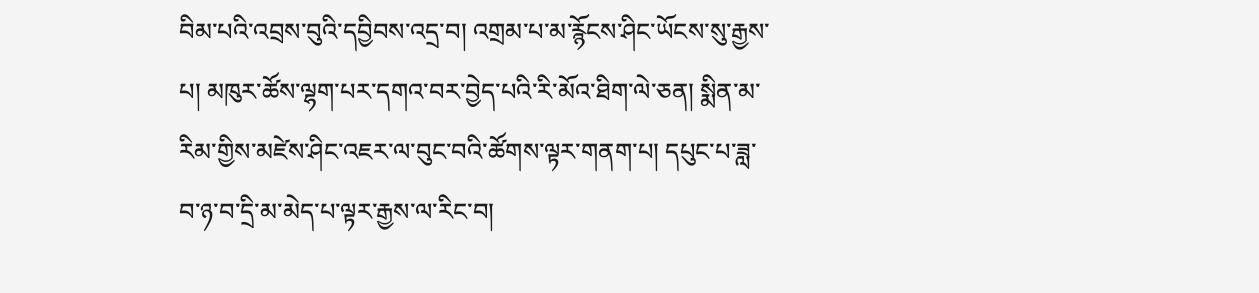བིམ་པའི་འབྲས་བུའི་དབྱིབས་འདྲ་བ། འགྲམ་པ་མ་རྙོངས་ཤིང་ཡོངས་སུ་རྒྱས་པ། མཁུར་ཚོས་ལྷག་པར་དགའ་བར་བྱེད་པའི་རི་མོའ་ཐིག་ལེ་ཅན། སྨིན་མ་རིམ་གྱིས་མཛེས་ཤིང་འཇར་ལ་བུང་བའི་ཚོགས་ལྟར་གནག་པ། དཔུང་པ་ཟླ་བ་ཉ་བ་དྲི་མ་མེད་པ་ལྟར་རྒྱས་ལ་རིང་བ།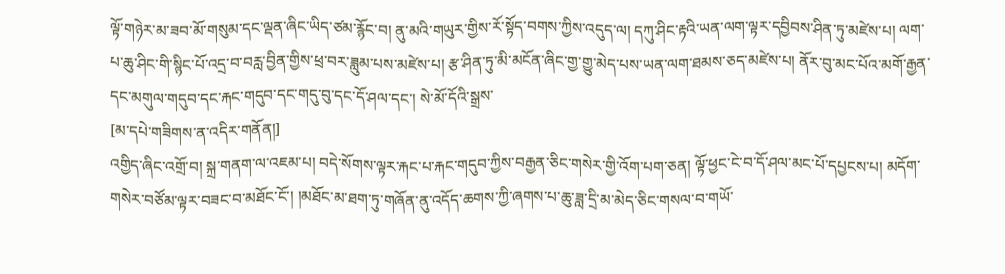ལྟོ་གཉེར་མ་ཟབ་མོ་གསུམ་དང་ལྡན་ཞིང་ཡིད་ཙམ་རྙོང་བ། ནུ་མའི་གཡུར་གྱིས་རོ་སྟོད་བགས་ཀྱིས་འདུད་ལ། དཀུ་ཤིང་རྟའི་ཡན་ལག་ལྟར་དབྱིབས་ཤིན་ཏུ་མཛེས་པ། ལག་པ་ཆུ་ཤིང་གི་སྙིང་པོ་འདྲ་བ་བརླ་བྱིན་གྱིས་ཕྲ་བར་ཟླུམ་པས་མཛེས་པ། རྩ་ཤིན་ཏུ་མི་མངོན་ཞིང་གྱ་གྱུ་མེད་པས་ཡན་ལག་ཐམས་ཅད་མཛེས་པ། ནོར་བུ་མང་པོའ་མགོ་རྒྱན་དང་མགུལ་གདུབ་དང་རྐང་གདུབ་དང་གདུ་བུ་དང་དོ་ཤལ་དང་། སེ་མོ་དོའི་སྒྲས་
[མ་དཔེ་གཟིགས་ན་འདིར་གནོན།]
འགྱིད་ཞིང་འགྲོ་བ། སྐྲ་གནག་ལ་འཇམ་པ། བདེ་སོགས་ལྟར་རྐང་པ་རྐང་གདུབ་ཀྱིས་བརྒྱན་ཅིང་གསེར་གྱི་འོག་པག་ཅན། ལྟོ་ཕྱང་ངེ་བ་དོ་ཤལ་མང་པོ་དཔྱངས་པ། མདོག་གསེར་བཙོམ་ལྟར་བཟང་བ་མཐོང་ངོ་། །མཐོང་མ་ཐག་ཏུ་གཞོན་ནུ་འདོད་ཆགས་ཀྱི་ཞགས་པ་ཆུ་ཟླ་དྲི་མ་མེད་ཅིང་གསལ་བ་གཡོ་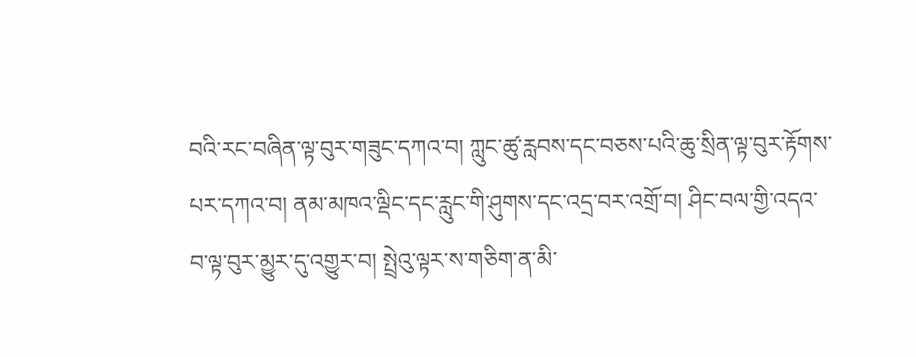བའི་རང་བཞིན་ལྟ་བུར་གཟུང་དཀའ་བ། ཀླུང་ཚུ་རླབས་དང་བཅས་པའི་ཆུ་སྲིན་ལྟ་བུར་རྟོགས་པར་དཀའ་བ། ནམ་མཁའ་ལྡིང་དང་རླུང་གི་ཤུགས་དང་འདྲ་བར་འགྲོ་བ། ཤིང་བལ་གྱི་འདའ་བ་ལྟ་བུར་མྱུར་དུ་འགྱུར་བ། སྤྲེའུ་ལྟར་ས་གཅིག་ན་མི་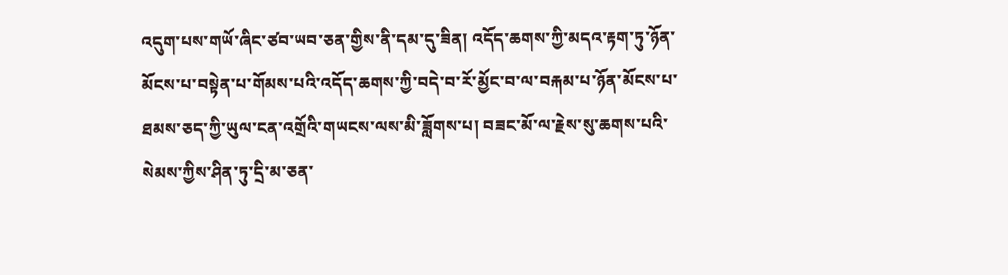འདུག་པས་གཡོ་ཞིང་ཙབ་ཡབ་ཅན་གྱིས་ནི་དམ་དུ་ཟིན། འདོད་ཆགས་ཀྱི་མདའ་རྟག་ཏུ་ཉོན་མོངས་པ་བསྟེན་པ་གོམས་པའི་འདོད་ཆགས་ཀྱི་བདེ་བ་རོ་མྱོང་བ་ལ་བརྐམ་པ་ཉོན་མོངས་པ་ཐམས་ཅད་ཀྱི་ཡུལ་ངན་འགྲོའི་གཡངས་ལས་མི་ཟློགས་པ། བཟང་མོ་ལ་རྗེས་སུ་ཆགས་པའི་སེམས་ཀྱིས་ཤིན་ཏུ་དྲི་མ་ཅན་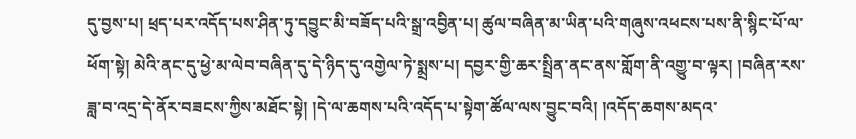དུ་བྱས་པ། ཕྲད་པར་འདོད་པས་ཤིན་ཏུ་དབྱུང་མི་བཟོད་པའི་སྒྲ་འབྱིན་པ། ཚུལ་བཞིན་མ་ཡིན་པའི་གཞུས་འཕངས་པས་ནི་སྙིང་པོ་ལ་ཕོག་སྟེ། མེའི་ནང་དུ་ཕྱེ་མ་ལེབ་བཞིན་དུ་དེ་ཉིད་དུ་འགྱེལ་ཏེ་སྨྲས་པ། དབྱར་གྱི་ཆར་སྤྲིན་ནང་ནས་གློག་ནི་འགྱུ་བ་ལྟར། །བཞིན་རས་ཟླ་བ་འདྲ་དེ་ནོར་བཟངས་ཀྱིས་མཐོང་སྟེ། །དེ་ལ་ཆགས་པའི་འདོད་པ་སྟེག་ཚོལ་ལས་བྱུང་བའི། །འདོད་ཆགས་མདའ་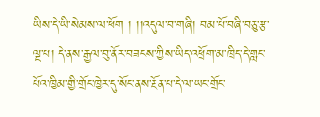ཡིས་དེ་ཡི་སེམས་ལ་ཕོག ། །།འདུལ་བ་གཞི། བམ་པོ་བཞི་བཅུ་རྩ་ལྔ་པ། དེ་ནས་རྒྱལ་བུ་ནོར་བཟངས་ཀྱིས་ཡིད་འཕྲོག་མ་ཁྲིད་དེ་གླང་པོའ་ཁྱིམ་གྱི་གྲོང་ཁྱེར་དུ་སོང་ནས་རྔོན་པ་དེ་ལ་ཡང་གྲོང་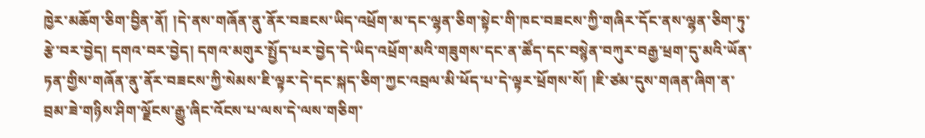ཁྱེར་མཆོག་ཅིག་བྱིན་ནོ། །དེ་ནས་གཞོན་ནུ་ནོར་བཟངས་ཡིད་འཕྲོག་མ་དང་ལྷན་ཅིག་སྟེང་གི་ཁང་བཟངས་ཀྱི་གཞིར་དོང་ནས་ལྷན་ཅིག་ཏུ་རྩེ་བར་བྱེད། དགའ་བར་བྱེད། དགའ་མགུར་སྤྱོད་པར་བྱེད་དེ་ཡིད་འཕྲོག་མའི་གཟུགས་དང་ན་ཚོད་དང་བསྙེན་བཀུར་བརྒྱ་ཕྲག་དུ་མའི་ཡོན་ཏན་གྱིས་གཞོན་ནུ་ནོར་བཟངས་ཀྱི་སེམས་ཇི་ལྟར་དེ་དང་སྐད་ཅིག་ཀྱང་འབྲལ་མི་ཕོད་པ་དེ་ལྟར་ཕྲོགས་སོ། །ཇི་ཙམ་དུས་གཞན་ཞིག་ན་བྲམ་ཟེ་གཉིས་ཤིག་ལྗོངས་རྒྱུ་ཞིང་འོངས་པ་ལས་དེ་ལས་གཅིག་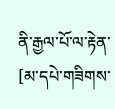ནི་རྒྱལ་པོ་ལ་རྟེན་
[མ་དཔེ་གཟིགས་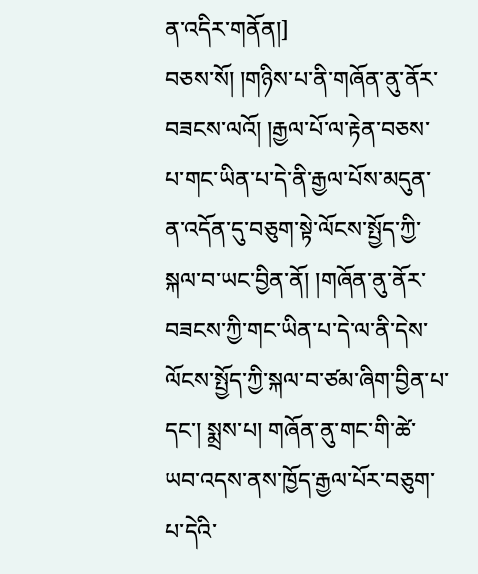ན་འདིར་གནོན།]
བཅས་སོ། །གཉིས་པ་ནི་གཞོན་ནུ་ནོར་བཟངས་ལའོ། །རྒྱལ་པོ་ལ་རྟེན་བཅས་པ་གང་ཡིན་པ་དེ་ནི་རྒྱལ་པོས་མདུན་ན་འདོན་དུ་བཅུག་སྟེ་ལོངས་སྤྱོད་ཀྱི་སྐལ་བ་ཡང་བྱིན་ནོ། །གཞོན་ནུ་ནོར་བཟངས་ཀྱི་གང་ཡིན་པ་དེ་ལ་ནི་དེས་ལོངས་སྤྱོད་ཀྱི་སྐལ་བ་ཙམ་ཞིག་བྱིན་པ་དང་། སྨྲས་པ། གཞོན་ནུ་གང་གི་ཚེ་ཡབ་འདས་ནས་ཁྱོད་རྒྱལ་པོར་བཅུག་པ་དེའི་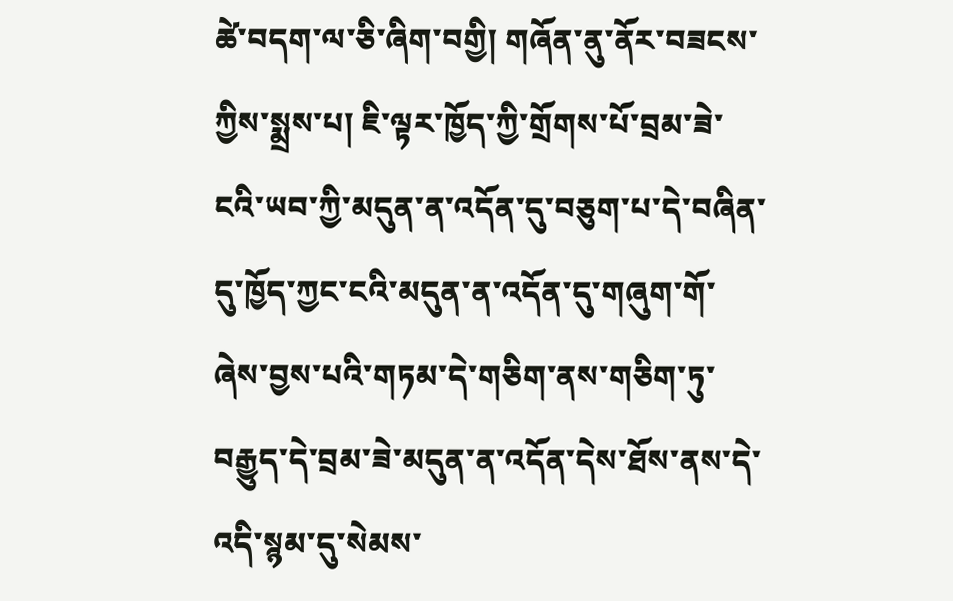ཚེ་བདག་ལ་ཅི་ཞིག་བགྱི། གཞོན་ནུ་ནོར་བཟངས་ཀྱིས་སྨྲས་པ། ཇི་ལྟར་ཁྱོད་ཀྱི་གྲོགས་པོ་བྲམ་ཟེ་ངའི་ཡབ་ཀྱི་མདུན་ན་འདོན་དུ་བཅུག་པ་དེ་བཞིན་དུ་ཁྱོད་ཀྱང་ངའི་མདུན་ན་འདོན་དུ་གཞུག་གོ་ཞེས་བྱས་པའི་གཏམ་དེ་གཅིག་ནས་གཅིག་ཏུ་བརྒྱུད་དེ་བྲམ་ཟེ་མདུན་ན་འདོན་དེས་ཐོས་ནས་དེ་འདི་སྙམ་དུ་སེམས་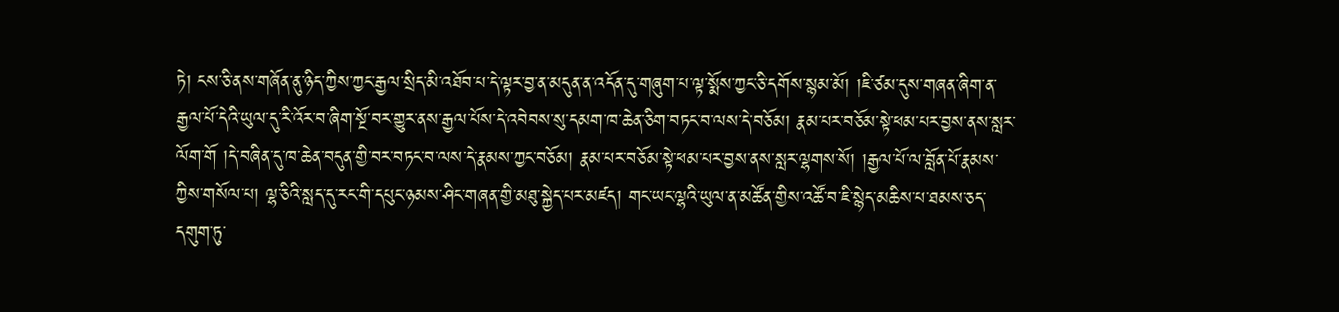ཏེ། ངས་ཅི་ནས་གཞོན་ནུ་ཉིད་ཀྱིས་ཀྱང་རྒྱལ་སྲིད་མི་འཐོབ་པ་དེ་ལྟར་བྱ་ན་མདུན་ན་འདོན་དུ་གཞུག་པ་ལྟ་སྨོས་ཀྱང་ཅི་དགོས་སྙམ་མོ། །ཇི་ཙམ་དུས་གཞན་ཞིག་ན་རྒྱལ་པོ་དེའི་ཡུལ་དུ་རི་འོར་བ་ཞིག་སྔོ་བར་གྱུར་ནས་རྒྱལ་པོས་དེ་འབེབས་སུ་དམག་ཁ་ཆེན་ཅིག་བཏང་བ་ལས་དེ་བཅོམ། རྣམ་པར་བཅོམ་སྟེ་ཕམ་པར་བྱས་ནས་སླར་ལོག་གོ །དེ་བཞིན་དུ་ཁ་ཆེན་བདུན་གྱི་བར་བཏང་བ་ལས་དེ་རྣམས་ཀྱང་བཅོམ། རྣམ་པར་བཅོམ་སྟེ་ཕམ་པར་བྱས་ནས་སླར་ལྷགས་སོ། །རྒྱལ་པོ་ལ་བློན་པོ་རྣམས་ཀྱིས་གསོལ་པ། ལྷ་ཅིའི་སླད་དུ་རང་གི་དཔུང་ཉམས་ཤིང་གཞན་གྱི་མཐུ་སྐྱེད་པར་མཛད། གང་ཡང་ལྷའི་ཡུལ་ན་མཚོན་གྱིས་འཚོ་བ་ཇི་སྙེད་མཆིས་པ་ཐམས་ཅད་དགུག་ཏུ་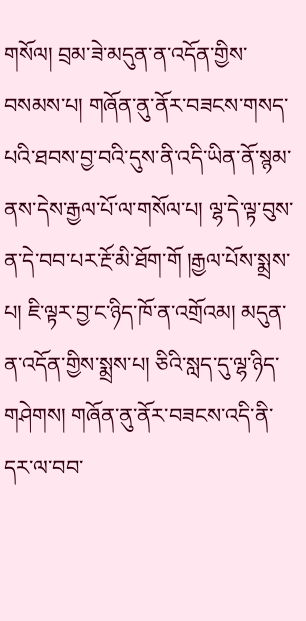གསོལ། བྲམ་ཟེ་མདུན་ན་འདོན་གྱིས་བསམས་པ། གཞོན་ནུ་ནོར་བཟངས་གསད་པའི་ཐབས་བྱ་བའི་དུས་ནི་འདི་ཡིན་ནོ་སྙམ་ནས་དེས་རྒྱལ་པོ་ལ་གསོལ་པ། ལྷ་དེ་ལྟ་བུས་ན་དེ་བབ་པར་རྔོ་མི་ཐོག་གོ །རྒྱལ་པོས་སྨྲས་པ། ཇི་ལྟར་བྱ་ང་ཉིད་ཁོ་ན་འགྲོའམ། མདུན་ན་འདོན་གྱིས་སྨྲས་པ། ཅིའི་སླད་དུ་ལྷ་ཉིད་གཤེགས། གཞོན་ནུ་ནོར་བཟངས་འདི་ནི་དར་ལ་བབ་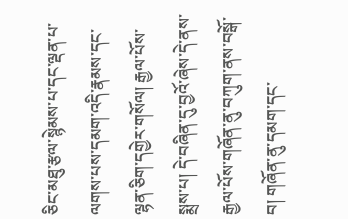ཅིང་མཐུ་རྩལ་སྙེམས་པ་དང་ལྡན་པ་ལགས་པས་དམག་འདི་རྣམས་དང་ལྷན་ཅིག་དགྱེར་གསོལ། རྒྱལ་པོས་སྨྲས་པ། དེ་བཞིན་དུ་བྱའོ་ཞེས་དེ་ནས་རྒྱལ་པོས་གཞོན་ནུ་བཀུག་ནས་བསྒོ་བ། གཞོན་ནུ་དམག་དང་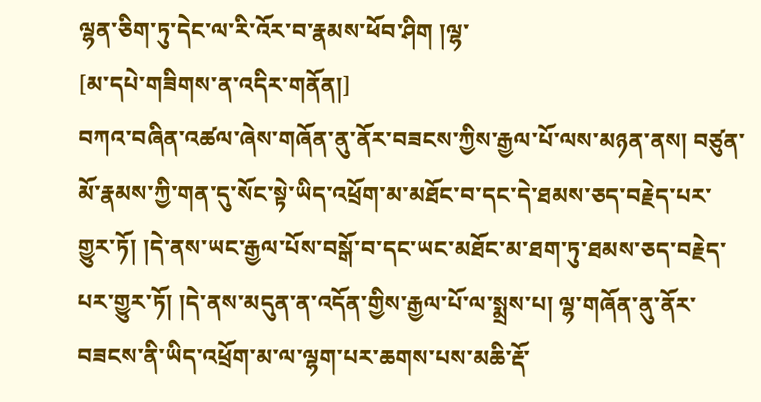ལྷན་ཅིག་ཏུ་དེང་ལ་རི་འོར་བ་རྣམས་ཕོབ་ཤིག །ལྷ་
[མ་དཔེ་གཟིགས་ན་འདིར་གནོན།]
བཀའ་བཞིན་འཚལ་ཞེས་གཞོན་ནུ་ནོར་བཟངས་ཀྱིས་རྒྱལ་པོ་ལས་མཉན་ནས། བཙུན་མོ་རྣམས་ཀྱི་གན་དུ་སོང་སྟེ་ཡིད་འཕྲོག་མ་མཐོང་བ་དང་དེ་ཐམས་ཅད་བརྗེད་པར་གྱུར་ཏོ། །དེ་ནས་ཡང་རྒྱལ་པོས་བསྒོ་བ་དང་ཡང་མཐོང་མ་ཐག་ཏུ་ཐམས་ཅད་བརྗེད་པར་གྱུར་ཏོ། །དེ་ནས་མདུན་ན་འདོན་གྱིས་རྒྱལ་པོ་ལ་སྨྲས་པ། ལྷ་གཞོན་ནུ་ནོར་བཟངས་ནི་ཡིད་འཕྲོག་མ་ལ་ལྷག་པར་ཆགས་པས་མཆི་རྡོ་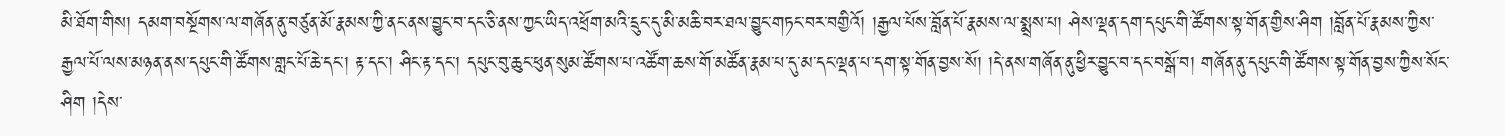མི་ཐོག་གིས། དམག་བསྔོགས་ལ་གཞོན་ནུ་བཙུན་མོ་རྣམས་ཀྱི་ནང་ནས་བྱུང་བ་དང་ཅི་ནས་ཀྱང་ཡིད་འཕྲོག་མའི་དྲུང་དུ་མི་མཆི་བར་ཐལ་བྱུང་གཏང་བར་བགྱིའོ། །རྒྱལ་པོས་བློན་པོ་རྣམས་ལ་སྨྲས་པ། ཤེས་ལྡན་དག་དཔུང་གི་ཚོགས་སྟ་གོན་གྱིས་ཤིག །བློན་པོ་རྣམས་ཀྱིས་རྒྱལ་པོ་ལས་མཉན་ནས་དཔུང་གི་ཚོགས་གླང་པོ་ཆེ་དང་། རྟ་དང་། ཤིང་རྟ་དང་། དཔུང་བུ་ཆུང་ཕུན་སུམ་ཚོགས་པ་འཚོག་ཆས་གོ་མཚོན་རྣམ་པ་དུ་མ་དང་ལྡན་པ་དག་སྟ་གོན་བྱས་སོ། །དེ་ནས་གཞོན་ནུ་ཕྱིར་བྱུང་བ་དང་བསྒོ་བ། གཞོན་ནུ་དཔུང་གི་ཚོགས་སྟ་གོན་བྱས་ཀྱིས་སོང་ཤིག །དེས་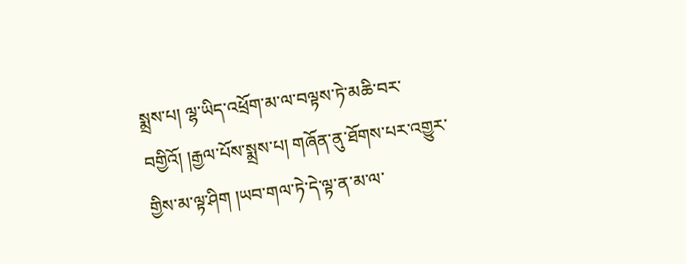སྨྲས་པ། ལྷ་ཡིད་འཕྲོག་མ་ལ་བལྟས་ཏེ་མཆི་བར་བགྱིའོ། །རྒྱལ་པོས་སྨྲས་པ། གཞོན་ནུ་ཐོགས་པར་འགྱུར་གྱིས་མ་ལྟ་ཤིག །ཡབ་གལ་ཏེ་དེ་ལྟ་ན་མ་ལ་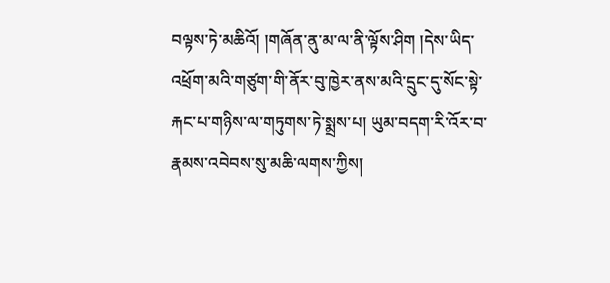བལྟས་ཏེ་མཆིའོ། །གཞོན་ནུ་མ་ལ་ནི་ལྟོས་ཤིག །དེས་ཡིད་འཕྲོག་མའི་གཙུག་གི་ནོར་བུ་ཁྱེར་ནས་མའི་དྲུང་དུ་སོང་སྟེ་རྐང་པ་གཉིས་ལ་གཏུགས་ཏེ་སྨྲས་པ། ཡུམ་བདག་རི་འོར་བ་རྣམས་འབེབས་སུ་མཆི་ལགས་ཀྱིས།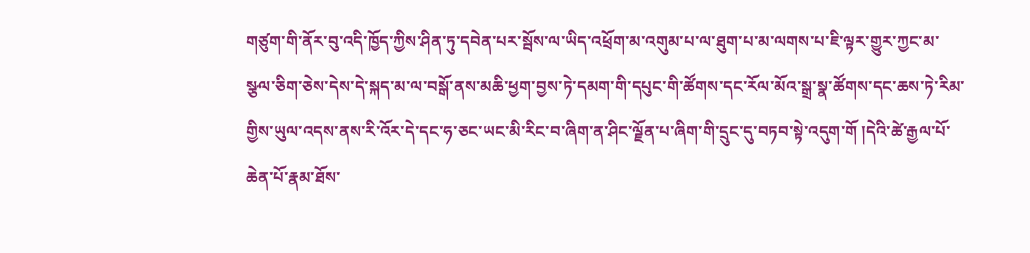གཙུག་གི་ནོར་བུ་འདི་ཁྱོད་ཀྱིས་ཤིན་ཏུ་དབེན་པར་སྦོས་ལ་ཡིད་འཕྲོག་མ་འགུམ་པ་ལ་ཐུག་པ་མ་ལགས་པ་ཇི་ལྟར་གྱུར་ཀྱང་མ་སྩལ་ཅིག་ཅེས་དེས་དེ་སྐད་མ་ལ་བསྒོ་ནས་མཆི་ཕྱག་བྱས་ཏེ་དམག་གི་དཔུང་གི་ཚོགས་དང་རོལ་མོའ་སྒྲ་སྣ་ཚོགས་དང་ཆས་ཏེ་རིམ་གྱིས་ཡུལ་འདས་ནས་རི་འོར་དེ་དང་ཧ་ཅང་ཡང་མི་རིང་བ་ཞིག་ན་ཤིང་ལྗོན་པ་ཞིག་གི་དྲུང་དུ་བཏབ་སྟེ་འདུག་གོ །དེའི་ཚེ་རྒྱལ་པོ་ཆེན་པོ་རྣམ་ཐོས་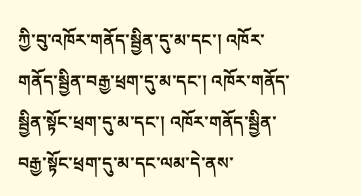ཀྱི་བུ་འཁོར་གནོད་སྦྱིན་དུ་མ་དང་། འཁོར་གནོད་སྦྱིན་བརྒྱ་ཕྲག་དུ་མ་དང་། འཁོར་གནོད་སྦྱིན་སྟོང་ཕྲག་དུ་མ་དང་། འཁོར་གནོད་སྦྱིན་བརྒྱ་སྟོང་ཕྲག་དུ་མ་དང་ལམ་དེ་ནས་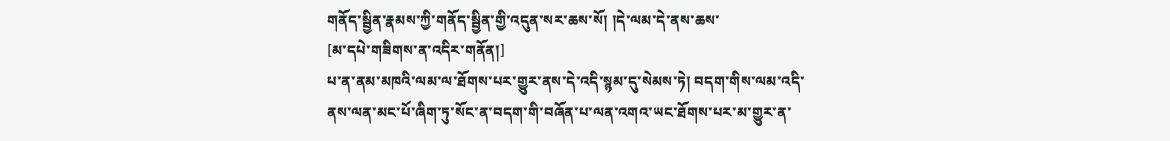གནོད་སྦྱིན་རྣམས་ཀྱི་གནོད་སྦྱིན་གྱི་འདུན་སར་ཆས་སོ། །དེ་ལམ་དེ་ནས་ཆས་
[མ་དཔེ་གཟིགས་ན་འདིར་གནོན།]
པ་ན་ནམ་མཁའི་ལམ་ལ་ཐོགས་པར་གྱུར་ནས་དེ་འདི་སྙམ་དུ་སེམས་ཏེ། བདག་གིས་ལམ་འདི་ནས་ལན་མང་པོ་ཞིག་ཏུ་སོང་ན་བདག་གི་བཞོན་པ་ལན་འགའ་ཡང་ཐོགས་པར་མ་གྱུར་ན་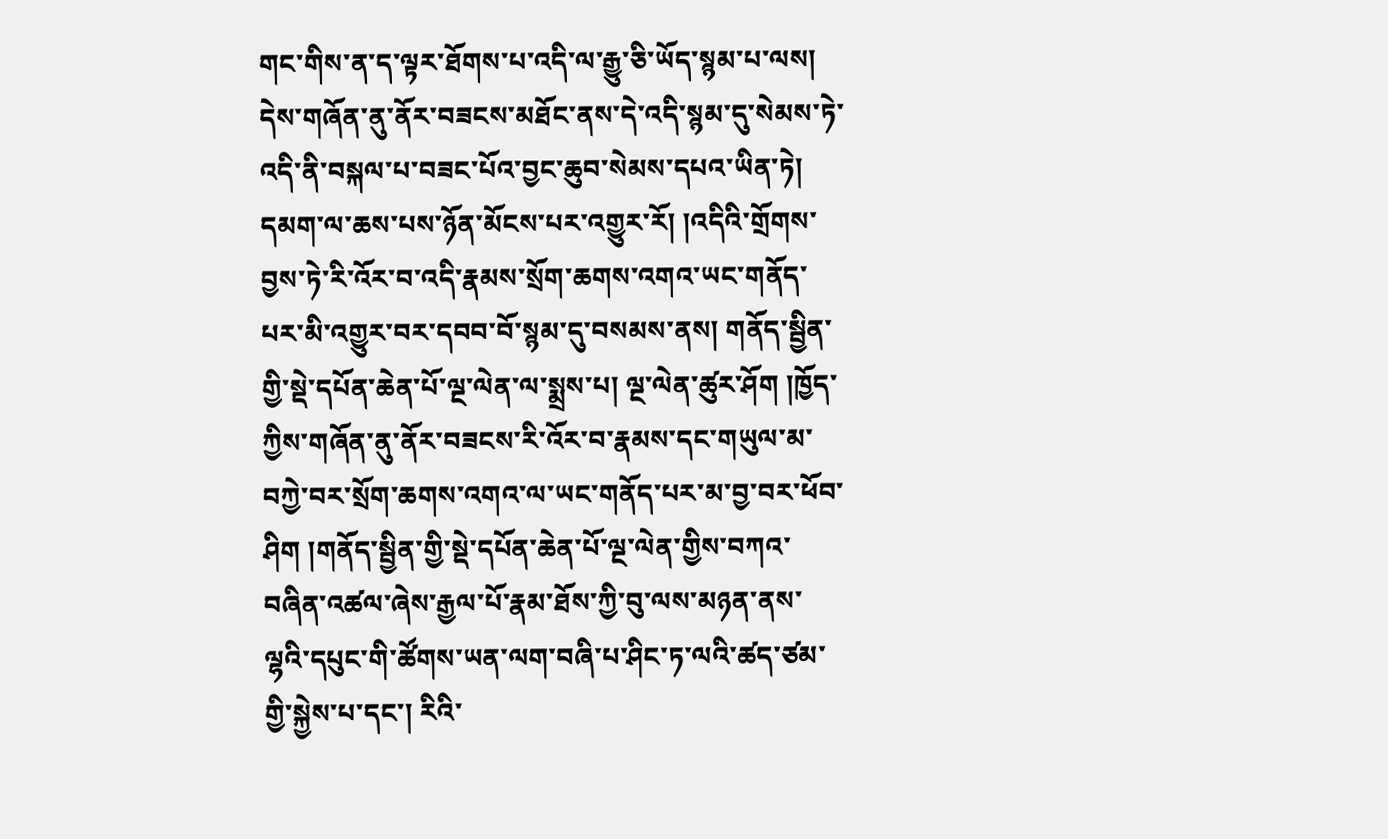གང་གིས་ན་ད་ལྟར་ཐོགས་པ་འདི་ལ་རྒྱུ་ཅི་ཡོད་སྙམ་པ་ལས། དེས་གཞོན་ནུ་ནོར་བཟངས་མཐོང་ནས་དེ་འདི་སྙམ་དུ་སེམས་ཏེ་འདི་ནི་བསྐལ་པ་བཟང་པོའ་བྱང་ཆུབ་སེམས་དཔའ་ཡིན་ཏེ། དམག་ལ་ཆས་པས་ཉོན་མོངས་པར་འགྱུར་རོ། །འདིའི་གྲོགས་བྱས་ཏེ་རི་འོར་བ་འདི་རྣམས་སྲོག་ཆགས་འགའ་ཡང་གནོད་པར་མི་འགྱུར་བར་དབབ་བོ་སྙམ་དུ་བསམས་ནས། གནོད་སྦྱིན་གྱི་སྡེ་དཔོན་ཆེན་པོ་ལྔ་ལེན་ལ་སྨྲས་པ། ལྔ་ལེན་ཚུར་ཤོག །ཁྱོད་ཀྱིས་གཞོན་ནུ་ནོར་བཟངས་རི་འོར་བ་རྣམས་དང་གཡུལ་མ་བཀྱེ་བར་སྲོག་ཆགས་འགའ་ལ་ཡང་གནོད་པར་མ་བྱ་བར་ཕོབ་ཤིག །གནོད་སྦྱིན་གྱི་སྡེ་དཔོན་ཆེན་པོ་ལྔ་ལེན་གྱིས་བཀའ་བཞིན་འཚལ་ཞེས་རྒྱལ་པོ་རྣམ་ཐོས་ཀྱི་བུ་ལས་མཉན་ནས་ལྷའི་དཔུང་གི་ཚོགས་ཡན་ལག་བཞི་པ་ཤིང་ཏ་ལའི་ཚད་ཙམ་གྱི་སྐྱེས་པ་དང་། རིའི་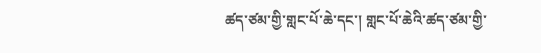ཚད་ཙམ་གྱི་གླང་པོ་ཆེ་དང་། གླང་པོ་ཆེའི་ཚད་ཙམ་གྱི་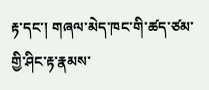རྟ་དང་། གཞལ་མེད་ཁང་གི་ཚད་ཙམ་གྱི་ཤིང་རྟ་རྣམས་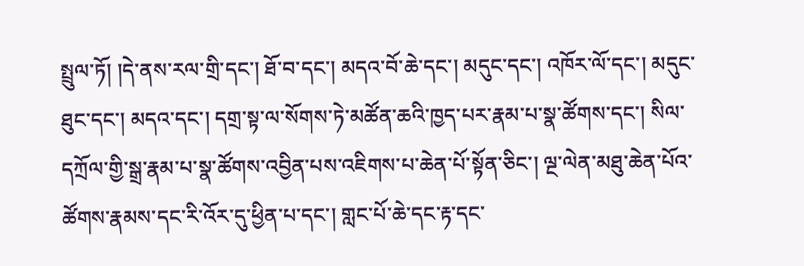སྤྲུལ་ཏོ། །དེ་ནས་རལ་གྲི་དང་། ཐོ་བ་དང་། མདའ་བོ་ཆེ་དང་། མདུང་དང་། འཁོར་ལོ་དང་། མདུང་ཐུང་དང་། མདའ་དང་། དགྲ་སྟ་ལ་སོགས་ཏེ་མཚོན་ཆའི་ཁྱད་པར་རྣམ་པ་སྣ་ཚོགས་དང་། སིལ་དཀྲོལ་གྱི་སྒྲ་རྣམ་པ་སྣ་ཚོགས་འབྱིན་པས་འཇིགས་པ་ཆེན་པོ་སྟོན་ཅིང་། ལྔ་ལེན་མཐུ་ཆེན་པོའ་ཚོགས་རྣམས་དང་རི་འོར་དུ་ཕྱིན་པ་དང་། གླང་པོ་ཆེ་དང་རྟ་དང་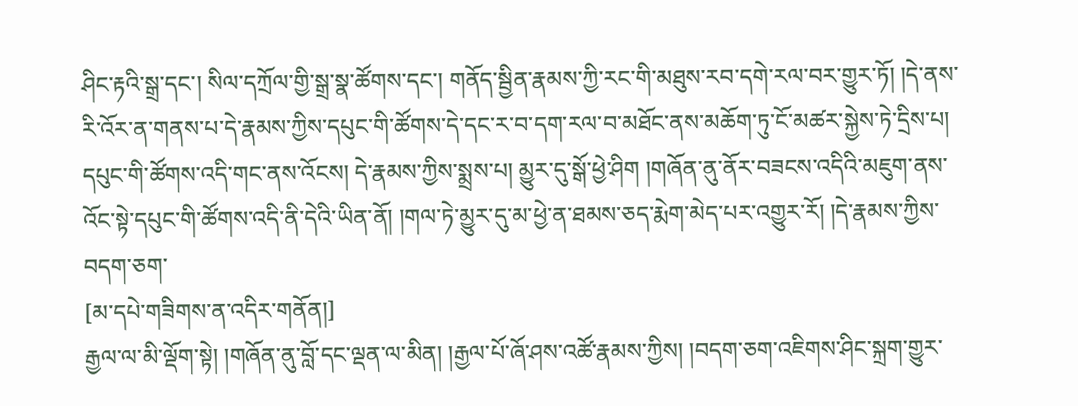ཤིང་རྟའི་སྒྲ་དང་། སིལ་དཀྲོལ་གྱི་སྒྲ་སྣ་ཚོགས་དང་། གནོད་སྦྱིན་རྣམས་ཀྱི་རང་གི་མཐུས་རབ་དགེ་རལ་བར་གྱུར་ཏོ། །དེ་ནས་རི་འོར་ན་གནས་པ་དེ་རྣམས་ཀྱིས་དཔུང་གི་ཚོགས་དེ་དང་ར་བ་དག་རལ་བ་མཐོང་ནས་མཆོག་ཏུ་ངོ་མཚར་སྐྱེས་ཏེ་དྲིས་པ། དཔུང་གི་ཚོགས་འདི་གང་ནས་འོངས། དེ་རྣམས་ཀྱིས་སྨྲས་པ། མྱུར་དུ་སྒོ་ཕྱེ་ཤིག །གཞོན་ནུ་ནོར་བཟངས་འདིའི་མཇུག་ནས་འོང་སྟེ་དཔུང་གི་ཚོགས་འདི་ནི་དེའི་ཡིན་ནོ། །གལ་ཏེ་མྱུར་དུ་མ་ཕྱེ་ན་ཐམས་ཅད་རྨེག་མེད་པར་འགྱུར་རོ། །དེ་རྣམས་ཀྱིས་བདག་ཅག་
[མ་དཔེ་གཟིགས་ན་འདིར་གནོན།]
རྒྱལ་ལ་མི་ལྡོག་སྟེ། །གཞོན་ནུ་བློ་དང་ལྡན་ལ་མིན། །རྒྱལ་པོ་ཞོ་ཤས་འཚོ་རྣམས་ཀྱིས། །བདག་ཅག་འཇིགས་ཤིང་སྐྲག་གྱུར་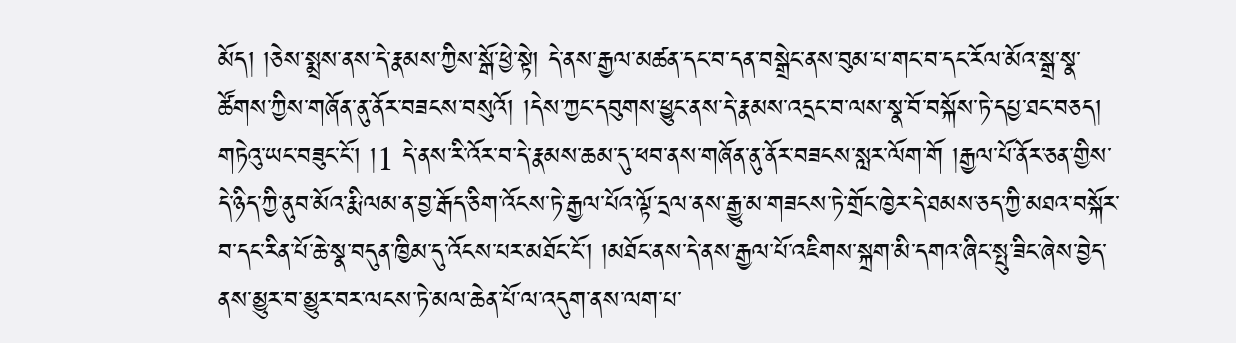མོད། །ཅེས་སྨྲས་ནས་དེ་རྣམས་ཀྱིས་སྒོ་ཕྱེ་སྟེ། དེ་ནས་རྒྱལ་མཚན་དང་བ་དན་བསྒྲེང་ནས་བུམ་པ་གང་བ་དང་རོལ་མོའ་སྒྲ་སྣ་ཚོགས་ཀྱིས་གཞོན་ནུ་ནོར་བཟངས་བསུའོ། །དེས་ཀྱང་དབུགས་ཕྱུང་ནས་དེ་རྣམས་འདྲང་བ་ལས་སྣ་བོ་བསྐོས་ཏེ་དཔྱ་ཐང་བཅད། གཏེའུ་ཡང་བཟུང་ངོ་། །1 དེ་ནས་རི་འོར་བ་དེ་རྣམས་ཆམ་དུ་ཕབ་ནས་གཞོན་ནུ་ནོར་བཟངས་སླར་ལོག་གོ །རྒྱལ་པོ་ནོར་ཅན་གྱིས་དེ་ཉིད་ཀྱི་ནུབ་མོའ་རྨི་ལམ་ན་བྱ་རྒོད་ཅིག་འོངས་ཏེ་རྒྱལ་པོའ་ལྟོ་དྲལ་ནས་རྒྱུ་མ་གཟངས་ཏེ་གྲོང་ཁྱེར་དེ་ཐམས་ཅད་ཀྱི་མཐའ་བསྐོར་བ་དང་རིན་པོ་ཆེ་སྣ་བདུན་ཁྱིམ་དུ་འོངས་པར་མཐོང་ངོ་། །མཐོང་ནས་དེ་ནས་རྒྱལ་པོ་འཇིགས་སྐྲག་མི་དགའ་ཞིང་སྤུ་ཟིང་ཞེས་བྱེད་ནས་མྱུར་བ་མྱུར་བར་ལངས་ཏེ་མལ་ཆེན་པོ་ལ་འདུག་ནས་ལག་པ་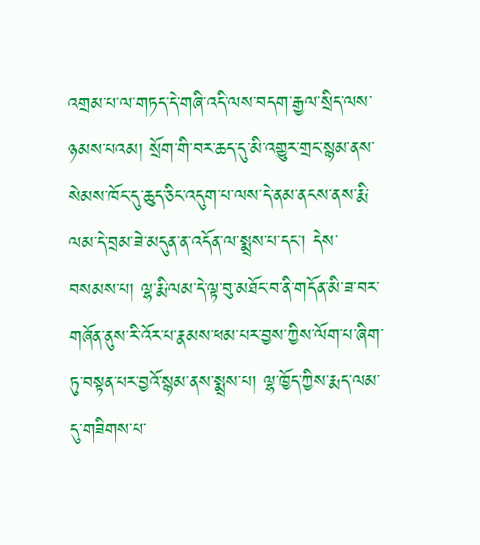འགྲམ་པ་ལ་གཏད་དེ་གཞི་འདི་ལས་བདག་རྒྱལ་སྲིད་ལས་ཉམས་པའམ། སྲོག་གི་བར་ཆད་དུ་མི་འགྱུར་གྲང་སྙམ་ནས་སེམས་ཁོང་དུ་ཆུད་ཅིང་འདུག་པ་ལས་དེ་ནམ་ནངས་ནས་རྨི་ལམ་དེ་བྲམ་ཟེ་མདུན་ན་འདོན་ལ་སྨྲས་པ་དང་། དེས་བསམས་པ། ལྷ་རྨི་ལམ་དེ་ལྟ་བུ་མཐོང་བ་ནི་གདོན་མི་ཟ་བར་གཞོན་ནུས་རི་འོར་པ་རྣམས་ཕམ་པར་བྱས་ཀྱིས་ལོག་པ་ཞིག་ཏུ་བསྟན་པར་བྱའོ་སྙམ་ནས་སྨྲས་པ། ལྷ་ཁྱོད་ཀྱིས་རྨད་ལམ་དུ་གཟིགས་པ་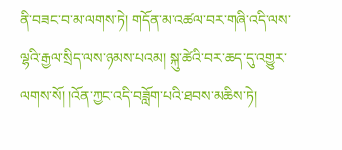ནི་བཟང་བ་མ་ལགས་ཏེ། གདོན་མ་འཚལ་བར་གཞི་འདི་ལས་ལྷའི་རྒྱལ་སྲིད་ལས་ཉམས་པའམ། སྐུ་ཚེའི་བར་ཆད་དུ་འགྱུར་ལགས་སོ། །འོན་ཀྱང་འདི་བཟློག་པའི་ཐབས་མཆིས་ཏེ།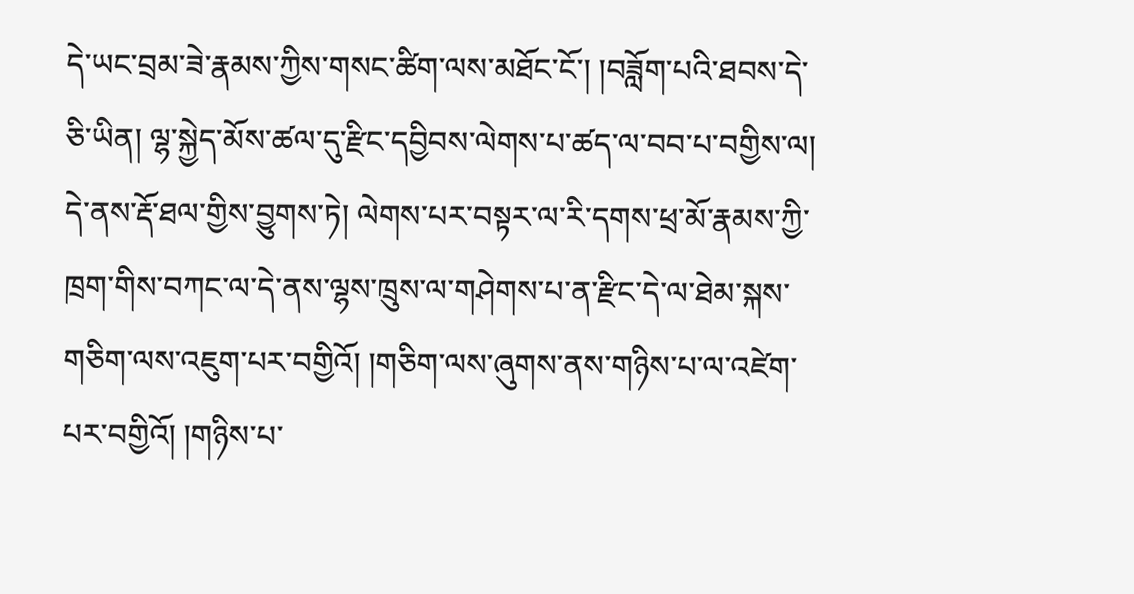དེ་ཡང་བྲམ་ཟེ་རྣམས་ཀྱིས་གསང་ཚིག་ལས་མཐོང་ངོ་། །བཟློག་པའི་ཐབས་དེ་ཅི་ཡིན། ལྷ་སྐྱེད་མོས་ཚལ་དུ་རྫིང་དབྱིབས་ལེགས་པ་ཚད་ལ་བབ་པ་བགྱིས་ལ། དེ་ནས་རྡོ་ཐལ་གྱིས་བྱུགས་ཏེ། ལེགས་པར་བསྟར་ལ་རི་དགས་ཕྲ་མོ་རྣམས་ཀྱི་ཁྲག་གིས་བཀང་ལ་དེ་ནས་ལྷས་ཁྲུས་ལ་གཤེགས་པ་ན་རྫིང་དེ་ལ་ཐེམ་སྐས་གཅིག་ལས་འཇུག་པར་བགྱིའོ། །གཅིག་ལས་ཞུགས་ནས་གཉིས་པ་ལ་འཛེག་པར་བགྱིའོ། །གཉིས་པ་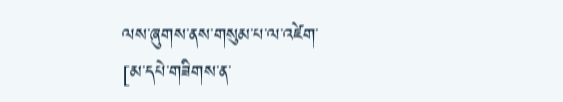ལས་ཞུགས་ནས་གསུམ་པ་ལ་འཛེག་
[མ་དཔེ་གཟིགས་ན་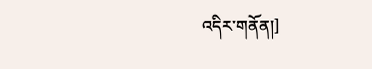འདིར་གནོན།]